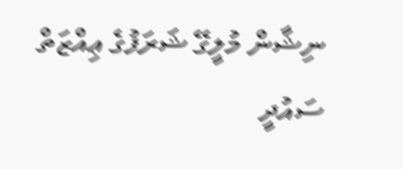ނިޝާން މުލީގޭ ޝަރަފުގެ ޢިއްޒަތް ސައުދީ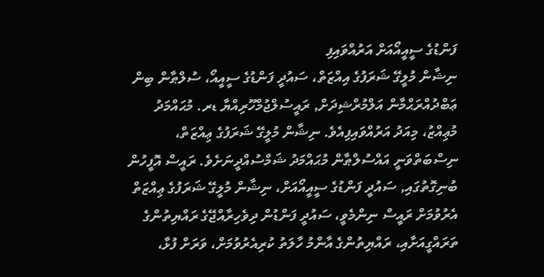ފަންޑުގެ ސީއީއޯއަށް އަރުއްވައިފި
ނިޝާން މުލީގޭ ޝަރަފުގެ އިއްޒަތް، ސައުދީ ފަންޑުގެ ސީއީއޯ، ސުލްޠާން ބިން ޢަބްދުއްރަޙްމާން އަލްމުރްޝިދަށް, ރައީސުލްޖުމްހޫރިއްޔާ ޑރ. މުޙައްމަދު މުޢިއްޒު، މިއަދު އަރުއްވައިފިއެވެ. ނިޝާން މުލީގޭ ޝަރަފުގެ ޢިއްޒަތް، ނިސްބަތްވަނީ އައްސުލްޠާން މުޙައްމަދު ޝަމްސުއްދީނަށެވެ. ރައީސް އޮފީހުން ބުނިގޮތުގައި, ސައުދީ ފަންޑުގެ ސީއީއޯއަށް، ނިޝާން މުލީގޭ ޝަރަފުގެ ޢިއްޒަތް އެރުވުމަށް ރައީސް ނިންމެވީ، ސައުދީ ފަންޑުން ދިވެހިރާއްޖޭގެ ރައްޔިތުންގެ ތަރައްގީއަށާއި، ރައްޔިތުންގެ އާންމު ހާލަތު ކުރިއެރުވުމަށް، ވަރަށް ފުޅާ،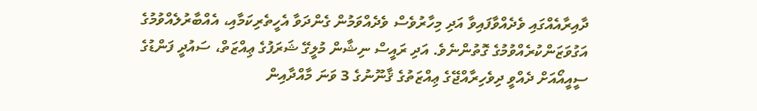ދާއިރާއެއްގައި ވެދެއްވާފައިވާ އަދި މިހާރުވެސް ވެދެއްވަމުން ގެންދަވާ އެހީތެރިކަމާއި، އެއްބާރުލެއްވުމުގެ އަގުވަޒަންކުރެއްވުމުގެ ގޮތުންނެވެ. އަދި ރައީސް ނިޝާން މުލީގޭ ޝަރަފުގެ ޢިއްޒަތް، ސައުދީ ފަންޑުގެ ސީއީއޯއަށް ދެއްވީ ދިވެހިރާއްޖޭގެ ޢިއްޒަތުގެ ޤާނޫނުގެ 3 ވަނަ މާއްދާއިން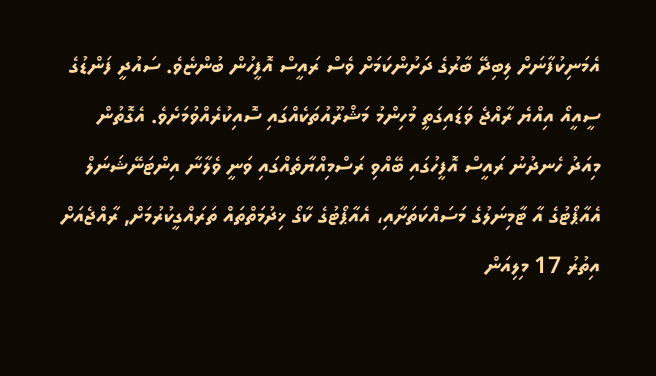އެމަނިކުފާނަށް ލިބިދޭ ބާރުގެ ދަށުންކަމަށް ވެސް ރައީސް އޮފީހުން ބުންޏެވެ. ސައުދީ ފަންޑުގެ ސީއީއޯ އިއްޔެ ރާއްޖެ ވަޑައިގަތީ މުހިންމު މަޝްރޫއުތަކެއްގައި ސޮއިކުރެއްވުމަށެވެ. އެގޮތުން މިއަދު ހެނދުނު ރައީސް އޮފީހުގައި ބޭއްވި ރަސްމިއްޔާތެއްގައި ވަނީ ވެލާނާ އިންޓަނޭޝަނަލް އެއާޕޯޓުގެ އާ ޓާމިނަލުގެ މަސައްކަތަށާއި، އެއާޕޯޓުގެ ކާގޯ ޚިދުމަތްތައް ތަރައްގީކުރުމަށް, ރާއްޖެއަށް އިތުރު 17 މިލިއަން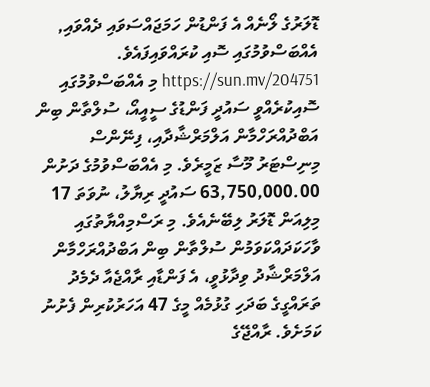ޑޮލަރުގެ ލޯނެއް އެ ފަންޑުން ހަމަޖައްސަވައި ދެއްވައި, އެއްބަސްވުމުގައި ސޮއި ކުރައްވައިފައެވެ. https://sun.mv/204751 މި އެއްބަސްވުމުގައި ސޮއިކުރެއްވީ ސައުދީ ފަންޑުގެ ސީއީއޯ، ސުލްތާން ބިން އަބްދުއްރަހްމާން އަލްމަރްޝާދާއި، ފިނޭންސް މިނިސްޓަރު މޫސާ ޒަމީރެވެ. މި އެއްބަސްވުމުގެ ދަށުން 63,750,000.00 ސައުދީ ރިޔާލު، ނުވަތަ 17 މިލިއަން ޑޮލަރު ލިބޭނެއެވެ. މި ރަސްމިއްޔާތުގައި ވާހަކަދައްކަވަމުން ސުލްތާން ބިން އަބްދުއްރަހްމާން އަލްމަރްޝާދު ވިދާޅުވީ، އެ ފަންޑާއި ރާއްޖެއާ ދެމެދު ތަރައްގީގެ ބަދަހި ގުޅުމެއް މީގެ 47 އަހަރުކުރިން ފެށުނު ކަމަށެވެ. ރާއްޖޭގެ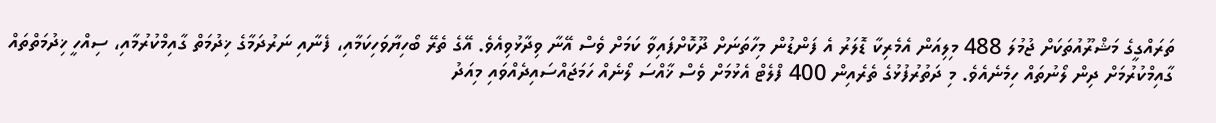ތަރައްގީގެ މަޝްރޫއުތަކަށް ޖުމުލަ 488 މިލިއަން އެމެރިކާ ޑޮލަރު އެ ފަންޑުން މިހާތަނަށް ދޫކޮށްފައިވާ ކަމަށް ވެސް އޭނާ ވިދާޅުވިއެވެ. އޭގެ ތެރޭ ބޯހިޔާވަހިކަމާއި، ފެނާއި ނަރުދަމާގެ ޚިދުމަތް ގާއިމްކުރުމާއި، ސިއްހީ ޚިދުމަތްތައް ގާއިމްކުރުމަށް ދިން ލޯނުތައް ހިމެނެއެވެ. މި ދަތުރުފުޅުގެ ތެރެއިން 400 ފްލެޓް އެޅުމަށް ވެސް ޚާއްސަ ލޯނެއް ހަމަޖައްސައިދެއްވައި މިއަދު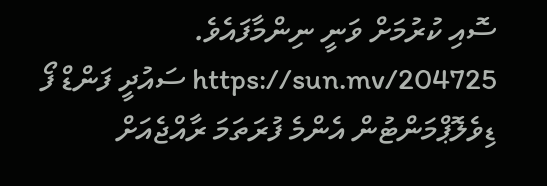ސޮއި ކުރުމަށް ވަނީ ނިންމާފައެވެ. https://sun.mv/204725 ސައުދީ ފަންޑް ފޯ ޑިވެލޮޕްމަންޓުން އެންމެ ފުރަތަމަ ރާއްޖެއަށް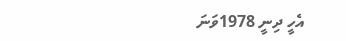އެހީ ދިނީ 1978ވަނަ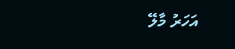އަހަރު މާލޭ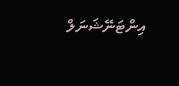އިންޓަނޭޝަނަލް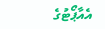އެއާޕޯޓުގެ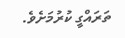ތަރައްގީ ކުރުމަށެވެ.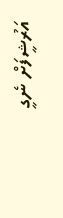އަރުޝީފަށް ނެގީ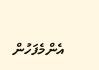އެންމެފަހުން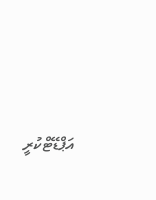އަޕްޑޭޓްކުރީ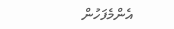އެންމެފަހުން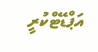އަޕްޑޭޓްކުރީ